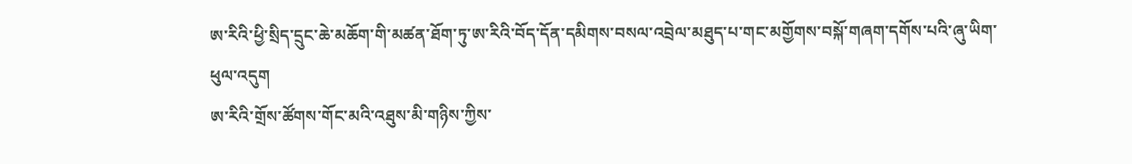ཨ་རིའི་ཕྱི་སྲིད་དྲུང་ཆེ་མཆོག་གི་མཚན་ཐོག་ཏུ་ཨ་རིའི་བོད་དོན་དམིགས་བསལ་འབྲེལ་མཐུད་པ་གང་མགྱོགས་བསྐོ་གཞག་དགོས་པའི་ཞུ་ཡིག་ཕུལ་འདུག
ཨ་རིའི་གྲོས་ཚོགས་གོང་མའི་འཐུས་མི་གཉིས་ཀྱིས་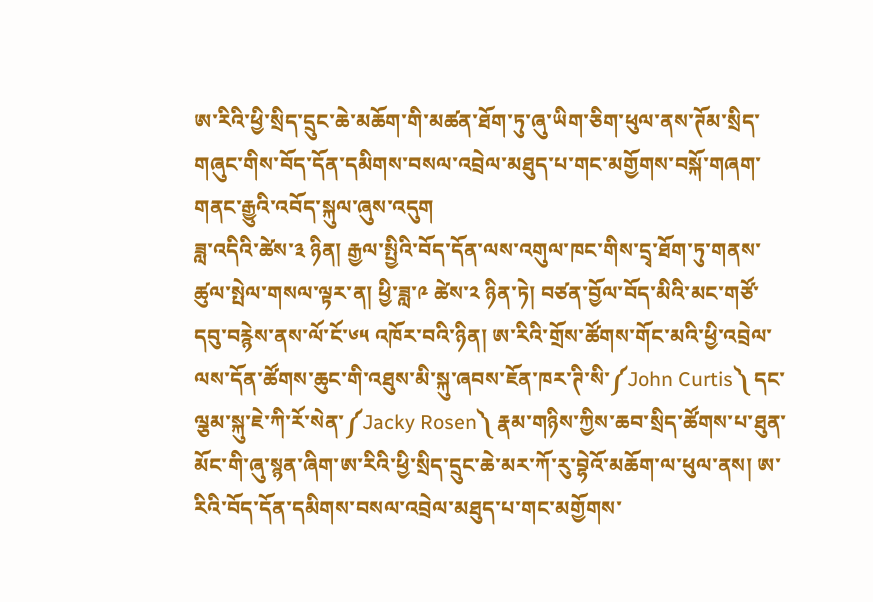ཨ་རིའི་ཕྱི་སྲིད་དྲུང་ཆེ་མཆོག་གི་མཚན་ཐོག་ཏུ་ཞུ་ཡིག་ཅིག་ཕུལ་ནས་ཊོམ་སྲིད་གཞུང་གིས་བོད་དོན་དམིགས་བསལ་འབྲེལ་མཐུད་པ་གང་མགྱོགས་བསྐོ་གཞག་གནང་རྒྱུའི་འབོད་སྐུལ་ཞུས་འདུག
ཟླ་འདིའི་ཚེས་༣ ཉིན། རྒྱལ་སྤྱིའི་བོད་དོན་ལས་འགུལ་ཁང་གིས་དྲྭ་ཐོག་ཏུ་གནས་ཚུལ་སྤེལ་གསལ་ལྟར་ན། ཕྱི་ཟླ་༩ ཚེས་༢ ཉིན་ཏེ། བཙན་བྱོལ་བོད་མིའི་མང་གཙོ་དབུ་བརྙེས་ནས་ལོ་ངོ་༦༥ འཁོར་བའི་ཉིན། ཨ་རིའི་གྲོས་ཚོགས་གོང་མའི་ཕྱི་འབྲེལ་ལས་དོན་ཚོགས་ཆུང་གི་འཐུས་མི་སྐུ་ཞབས་ཇོན་ཁར་ཊི་སི་༼John Curtis༽ དང་ལྕམ་སྐུ་ཇེ་ཀི་རོ་སེན་༼Jacky Rosen༽ རྣམ་གཉིས་ཀྱིས་ཆབ་སྲིད་ཚོགས་པ་ཐུན་མོང་གི་ཞུ་སྙན་ཞིག་ཨ་རིའི་ཕྱི་སྲིད་དྲུང་ཆེ་མར་ཀོ་རུ་བྷེའོ་མཆོག་ལ་ཕུལ་ནས། ཨ་རིའི་བོད་དོན་དམིགས་བསལ་འབྲེལ་མཐུད་པ་གང་མགྱོགས་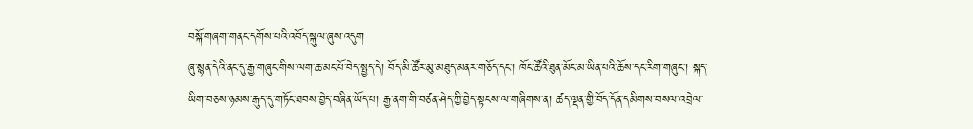བསྐོ་གཞག་གནང་དགོས་པའི་འབོད་སྐུལ་ཞུས་འདུག
ཞུ་སྙན་དེའི་ནང་དུ་རྒྱ་གཞུང་གིས་ལག་ཆ་མང་པོ་བེད་སྤྱད་དེ། བོད་མི་ཚོར་མུ་མཐུད་མནར་གཅོད་དང་། ཁོང་ཚོའི་ཐུན་མོང་མ་ཡིན་པའི་ཆོས་དང་རིག་གཞུང་། སྐད་ཡིག་བཅས་ཉམས་རྒུད་དུ་གཏོང་ཐབས་བྱེད་བཞིན་ཡོད་པ། རྒྱ་ནག་གི་བཙན་ཤེད་ཀྱི་བྱེད་སྟངས་ལ་གཞིགས་ན། ཚད་ལྡན་གྱི་བོད་དོན་དམིགས་བསལ་འབྲེལ་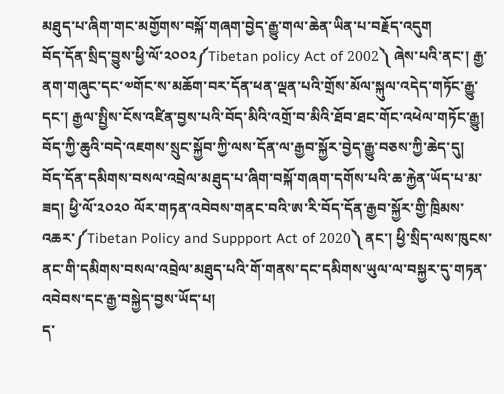མཐུད་པ་ཞིག་གང་མགྱོགས་བསྐོ་གཞག་བྱེད་རྒྱུ་གལ་ཆེན་ཡིན་པ་བརྗོད་འདུག
བོད་དོན་སྲིད་བྱུས་ཕྱི་ལོ་༢༠༠༢༼Tibetan policy Act of 2002༽ ཞེས་པའི་ནང་། རྒྱ་ནག་གཞུང་དང་༧གོང་ས་མཆོག་བར་དོན་ཕན་ལྡན་པའི་གྲོས་མོལ་སྐུལ་འདེད་གཏོང་རྒྱུ་དང་། རྒྱལ་སྤྱིས་ངོས་འཛིན་བྱས་པའི་བོད་མིའི་འགྲོ་བ་མིའི་ཐོབ་ཐང་གོང་འཕེལ་གཏོང་རྒྱུ། བོད་ཀྱི་ཆུའི་བདེ་འཇགས་སྲུང་སྐྱོབ་ཀྱི་ལས་དོན་ལ་རྒྱབ་སྐྱོར་བྱེད་རྒྱུ་བཅས་ཀྱི་ཆེད་དུ། བོད་དོན་དམིགས་བསལ་འབྲེལ་མཐུད་པ་ཞིག་བསྐོ་གཞག་དགོས་པའི་ཆ་རྐྱེན་ཡོད་པ་མ་ཟད། ཕྱི་ལོ་༢༠༢༠ ལོར་གཏན་འབེབས་གནང་བའི་ཨ་རི་བོད་དོན་རྒྱབ་སྐྱོར་གྱི་ཁྲིམས་འཆར་༼Tibetan Policy and Suppport Act of 2020༽ ནང་། ཕྱི་སྲིད་ལས་ཁུངས་ནང་གི་དམིགས་བསལ་འབྲེལ་མཐུད་པའི་གོ་གནས་དང་དམིགས་ཡུལ་ལ་བསྐྱར་དུ་གཏན་འབེབས་དང་རྒྱ་བསྐྱེད་བྱས་ཡོད་པ།
ད་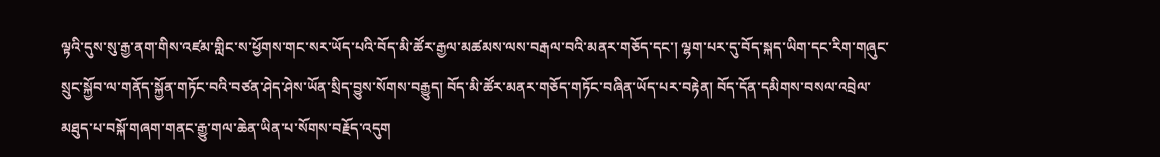ལྟའི་དུས་སུ་རྒྱ་ནག་གིས་འཛམ་གླིང་ས་ཕྱོགས་གང་སར་ཡོད་པའི་བོད་མི་ཚོར་རྒྱལ་མཚམས་ལས་བརྒལ་བའི་མནར་གཅོད་དང་། ལྷག་པར་དུ་བོད་སྐད་ཡིག་དང་རིག་གཞུང་སྲུང་སྐྱོབ་ལ་གནོད་སྐྱོན་གཏོང་བའི་བཙན་ཤེད་ཤེས་ཡོན་སྲིད་བྱུས་སོགས་བརྒྱུད། བོད་མི་ཚོར་མནར་གཅོད་གཏོང་བཞིན་ཡོད་པར་བརྟེན། བོད་དོན་དམིགས་བསལ་འབྲེལ་མཐུད་པ་བསྐོ་གཞག་གནང་རྒྱུ་གལ་ཆེན་ཡིན་པ་སོགས་བརྗོད་འདུག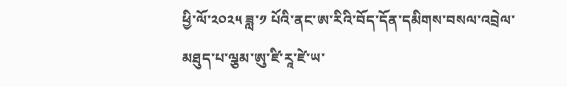ཕྱི་ལོ་༢༠༢༥ ཟླ་༡ པོའི་ནང་ཨ་རིའི་བོད་དོན་དམིགས་བསལ་འབྲེལ་མཐུད་པ་ལྕམ་ཨུ་ཛི་རཱ་ཛེ་ཡ་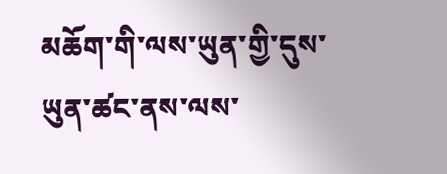མཆོག་གི་ལས་ཡུན་གྱི་དུས་ཡུན་ཚང་ནས་ལས་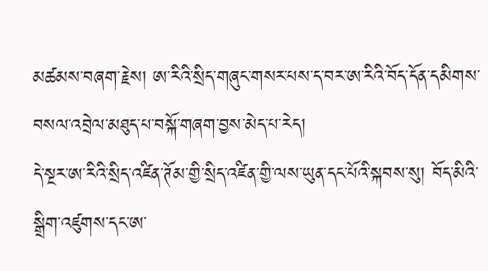མཚམས་བཞག་རྗེས། ཨ་རིའི་སྲིད་གཞུང་གསར་པས་ད་བར་ཨ་རིའི་བོད་དོན་དམིགས་བསལ་འབྲེལ་མཐུད་པ་བསྐོ་གཞག་བྱས་མེད་པ་རེད།
དེ་སྔར་ཨ་རིའི་སྲིད་འཛིན་ཊོམ་གྱི་སྲིད་འཛིན་གྱི་ལས་ཡུན་དང་པོའི་སྐབས་སུ། བོད་མིའི་སྒྲིག་འཛུགས་དང་ཨ་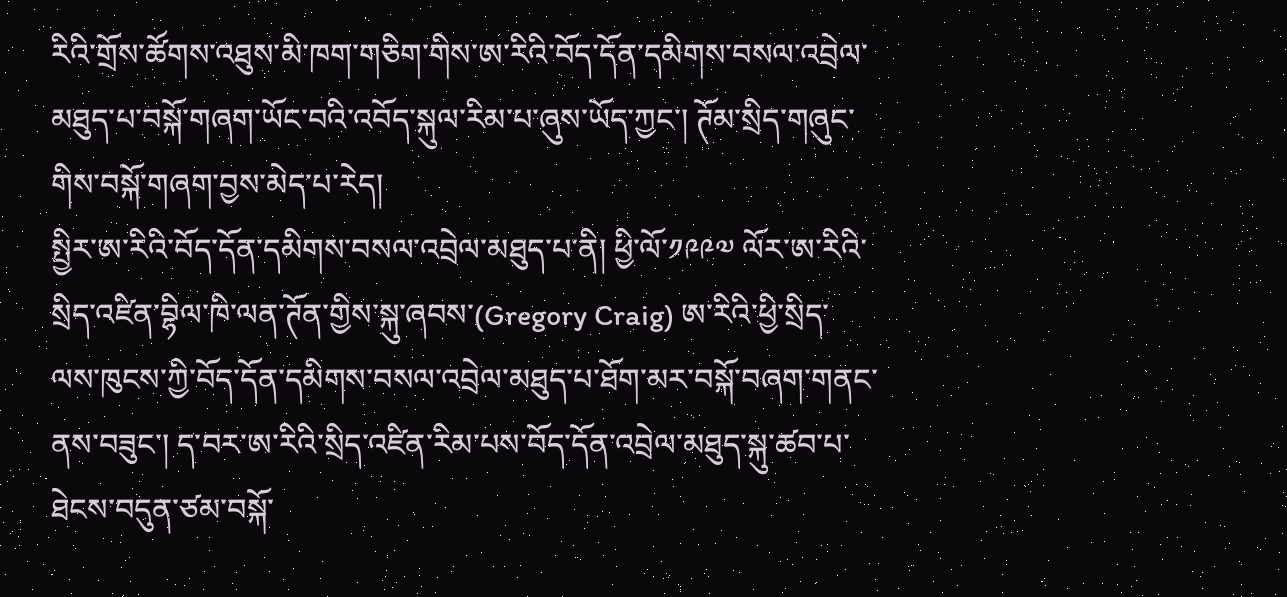རིའི་གྲོས་ཚོགས་འཐུས་མི་ཁག་གཅིག་གིས་ཨ་རིའི་བོད་དོན་དམིགས་བསལ་འབྲེལ་མཐུད་པ་བསྐོ་གཞག་ཡོང་བའི་འབོད་སྐུལ་རིམ་པ་ཞུས་ཡོད་ཀྱང་། ཊོམ་སྲིད་གཞུང་གིས་བསྐོ་གཞག་བྱས་མེད་པ་རེད།
སྤྱིར་ཨ་རིའི་བོད་དོན་དམིགས་བསལ་འབྲེལ་མཐུད་པ་ནི། ཕྱི་ལོ་༡༩༩༧ ལོར་ཨ་རིའི་སྲིད་འཛིན་བྷིལ་ཁི་ལན་ཊོན་གྱིས་སྐུ་ཞབས་(Gregory Craig) ཨ་རིའི་ཕྱི་སྲིད་ལས་ཁུངས་ཀྱི་བོད་དོན་དམིགས་བསལ་འབྲེལ་མཐུད་པ་ཐོག་མར་བསྐོ་བཞག་གནང་ནས་བཟུང་། ད་བར་ཨ་རིའི་སྲིད་འཛིན་རིམ་པས་བོད་དོན་འབྲེལ་མཐུད་སྐུ་ཚབ་པ་ཐེངས་བདུན་ཙམ་བསྐོ་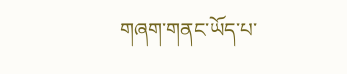གཞག་གནང་ཡོད་པ་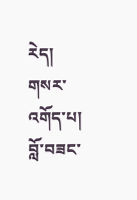རེད།
གསར་འགོད་པ། བློ་བཟང་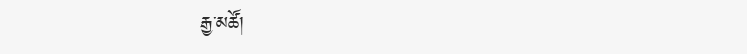རྒྱ་མཚོ།